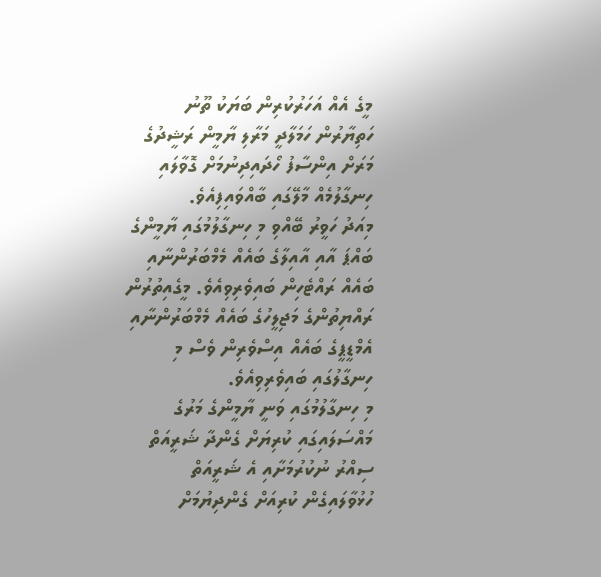މީގެ އެއް އަހަރުކުރިން ބަޔަކު ތޫނު ހަތިޔާރުން ހަމަލާދީ މަރާލި ޔާމީން ރަޝީދުގެ މަރަށް އިންސާފު ހޯދައިދިނުމަށް ގޮވާލައި ހިނގާލުމެއް މާލޭގައި ބާއްވައިފިއެވެ.
މިއަދު ހަވީރު ބޭއްވި މި ހިނގާލުމުގައި ޔާމީންގެ ބައްޕަ އާއި އާއިލާގެ ބައެއް މެމްބަރުންނާއި ބައެއް ރައްޓެހިން ބައިވެރިވިއެވެ. މީގެއިތުރުން ރައްޔިތުންގެ މަޖިލީހުގެ ބައެއް މެމްބަރުންނާއި އެމްޑީޕީގެ ބައެއް އިސްވެރިން ވެސް މި ހިނގާލުގައި ބައިވެރިވިއެވެ.
މި ހިނގާލުމުގައި ވަނީ ޔާމީންގެ މަރުގެ މައްސަލައިގައި ކުރިޔަށް ގެންދާ ޝަރީއަތް ސިއްރު ނުކުރުމަށާއި އެ ޝަރީއަތް ހުޅުވާލައިގެން ކުރިއަށް ގެންދިޔުމަށް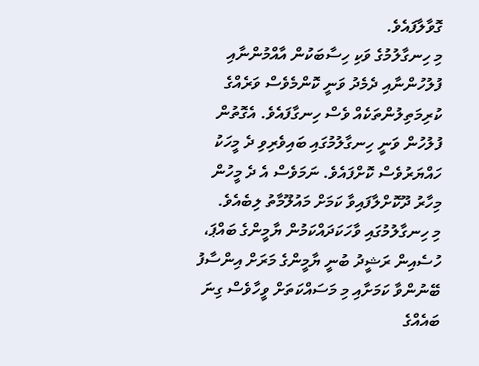ގޮވާލާފައެވެ.
މި ހިނގާލުމުގެ ވަކި ހިސާބަކުން އާއްމުންނާއި ފުލުހުންނާއި ދެމެދު ވަނީ ކޮންމެވެސް ވަރެއްގެ ކުރިމަތިލުންތަކެއް ވެސް ހިނގާފައެވެ. އެގޮތުން ފުލުހުން ވަނީ ހިނގާލުމުގައި ބައިވެރިވި ދެ މީހަކު ހައްޔަރުވެސް ކޮށްފައެވެ. ނަމަވެސް އެ ދެ މީހުން މިހާރު ދޫކޮށްލާފައިވާ ކަމަށް މައުލޫމާތު ލިބެއެވެ.
މި ހިނގާލުމުގައި ވާހަކަދައްކަމުން ޔާމީންގެ ބައްޕަ، ހުސެއިން ރަޝީދު ބުނީ ޔާމީންގެ މަރަށް އިންސާފު ބޭނުންވާ ކަމަށާއި މި މަސައްކަތަށް ވީހާވެސް ގިނަ ބައެއްގެ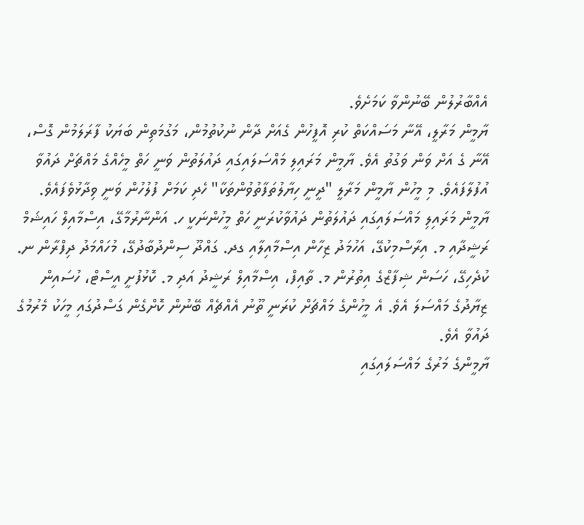އެއްބާރުލުން ބޭނުންވާ ކަމަށެވެ.
ޔާމީން މަރާލީ، އޭނާ މަސައްކަތް ކުރި އޮފީހުން ގެއަށް ދާން ނުކުތުމުން، މަގުމަތިން ބަޔަކު ފާރަލަމުން ގޮސް، އޭނާ ގެ އަށް ވަން ވަގުތު އެވެ. ޔާމީން މަރައިލި މައްސަލައިގައި ދައުލަތުން ވަނީ ހަތް މީހެއްގެ މައްޗަށް ދައުވާ އުފުލާފައެވެ. މި މީހުން ޔާމީން މަރާލީ "ދީނީ ހިޔާލުތަފާތުވުންތަކާ" ހެދި ކަމަށް ފުލުހުން ވަނީ ވިދާޅުވެފައެވެ.
ޔާމީން މަރައިލި މައްސަލައިގައި ދައުލަތުން ދައުވާކުރަނީ ހަތް މީހުންނަކީ ހ. އަންނާރުމާގޭ، އިސްމާއިލް ހައިޝަމް ރަޝީދާއި މ. އިރާސްމިކުގޭ، އަހުމަދު ޒިހާން އިސްމާއިލާއި ގދ. ގައްދޫ ސިންދުބާދުގޭ، މުހައްމަދު ދިފްރާން ނ. ކުދެހިގޭ، ހަސަން ޝިފާޒްގެ އިތުރުން މ. ތާއިފް، އިސްމާއިލް ރަޝީދު އަދި މ. ކޮޅުފުށީ އީސްޓް، ހުސައިން ޒިޔާދުގެ މައްސަލަ އެވެ. އެ މީހުންގެ މައްޗަށް ކުރަނީ ތޫނު އެއްޗެއް ބޭނުން ކޮށްގެން ގަސްދުގައި މީހަކު މެރުމުގެ ދައުވާ އެވެ.
ޔާމީންގެ މަރުގެ މައްސަލައިގައި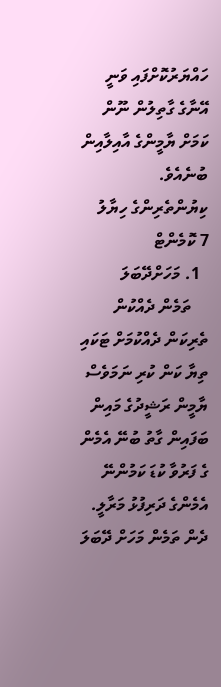ހައްޔަރުކޮށްފައި ވަނީ އޭނާގެ ގާތިލުން ނޫން ކަމަށް ޔާމީންގެ އާއިލާއިން ބުނެއެވެ.
ކިޔުންތެރިންގެ ހިޔާލު
7 ކޮމެންޓް
  1. މަހަށްދޭބަލަ
    ތަމެން ދެއްކުން ތެރިކަން ދެއްކުމަށް ޓަކައި ތިޔާ ކަން ކުރި ނަމަވެސް ޔާމީން ރަޝީދުގެ މައިން ބަފައިން ގާތު ބުނޭ އެމެން ގެ ފަރުވާ ކުޑަ ކަމުންނޭ އެމެންގެ ދަރިފުޅު މަރާލީ. ދެން ތަމެން މަހަށް ދޭބަލަ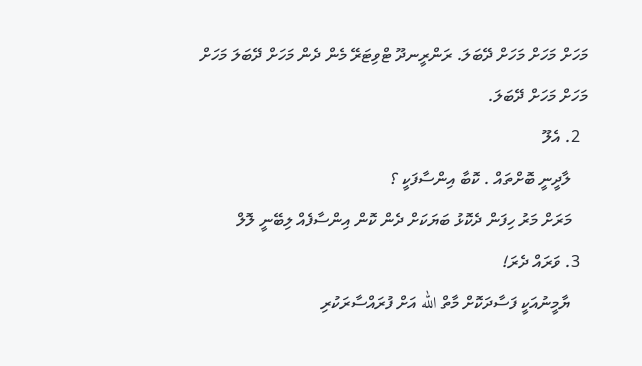މަހަށް މަހަށް މަހަށް ދޭބަލަ. ރަންރީނދޫ ޓްވިޓަރޭ މެން ދެން މަހަށް ދޭބަލަ މަހަށް މަހަށް މަހަށް ދޭބަލަ.
  2. އެލޫ
    ލާދީނީ ބޮށްތައް . ކޮބާ އިންސާފަކީ ؟
    މަރަށް މަރު ހިފަން ދެކޮޅު ބަޔަކަށް ދެން ކޮން އިންސާފެއް ލިބޭނީ ލޮލް
  3. ވަރައް ދެރަ!
    ޔާމީނުއަކީ ފަސާދަކޮށް މާތް الله އަށް ފުރައްސާރަކުރި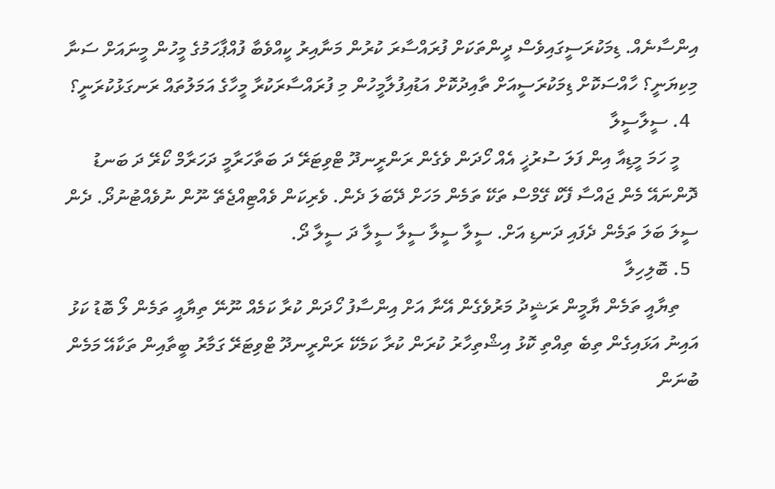އިންސާނެއް. ޑިމަކުރަސީގައިވެސް ދީންތަކަށް ފުރައްސާރަ ކުރުން މަނާއިރު ކީއްވެބާ ފުއްޕާހަމުގެ މީހުން މީނައަށް ސަނާ މިކިޔަނީ؟ ހާއްސަކޮށް ޑިމަކުރަސީއަށް ތާއިދުކޮށް އަޑުއިފުލާމީހުން މި ފުރައްސާރަކުރާ މީހާގެ އަމަލުތައް ރަނގަޅުކުރަނީ؟
  4. ސީލާސީލާ
    މީ ހަމަ މީޑިއާ އިން ފަލަ ސުރުޚީ އެއް ހޯދަން ވެގެން ރަންރީނދޫ ޓްވިޓަރޭ ދަ ބަތާހަރާމީ ދަހަރާމް ކޯރޭ ދަ ބަނޑު ދޮންނައޭ މެން ޖައްސާ ފޭކް ގޭމްސް ތަކޭ ތަމެން މަހަށް ދޭބަލަ ދެން. ވެރިކަން ވެއްޓިއްޖެތޭ ނޫން ނުވެއްޓުނުދޯ. ދެން ސީލަ ބަލަ ތަމެން ދެފައި ދަނޑި އަށް. ސީލާ ސީލާ ސީލާ ސީލާ ދަ ސީލާ ދޯ.
  5. ބޮލިހިލާ
    ތިޔާއީ ތަމެން ޔާމީން ރަޝީދު މަރުވެގެން އޭނާ އަށް އިންސާފު ހޯދަން ކުރާ ކަމެއް ނޫނޭ ތިޔާއީ ތަމެން ލޯ ބޮޑު ކަޅު އައިނު އަޅައިގެން ތިބެ ތިއްތި ކޮޅު އިޝްތިހާރު ކުރަން ކުރާ ކަމެކޭ ރަންރީނދޫ ޓްވިޓަރޭ ގަމާރު ބީތާއިން ތަކާއޭ މަމެން ބުނަން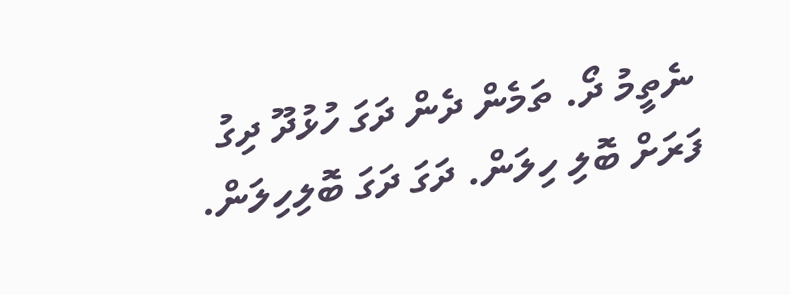ނެތީމު ދޯ. ތަމެން ދެން ދަގަ ހުޅުދޫ ދިގު ފަރަށް ބޮލި ހިލަން. ދަގަ ދަގަ ބޮލިހިލަން.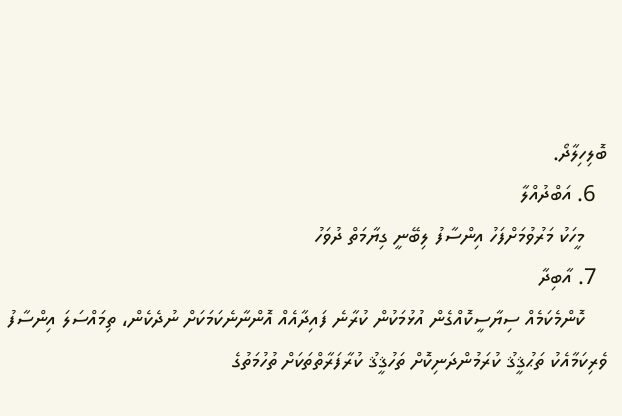ބޮލިހިލާދޯ.
  6. އަބްދުއްލާ
    މީހަކު މަރުވުމަށްފަހު އިންސާފު ލިބޭނީ ގިޔާމަތް ދުވަހު
  7. އާބިދާ
    ކޮންމެކަމެއް ސިޔާސީކޮއްގެން އުޅުމަކުން ކުރާނެ ފައިދާއެއް އޮންނާނެކަމަކަށް ނުދެކެން، ތިމައްސަލަ އިންސާފު ވެރިކަމާއެކު ތަޙުޤީޤު ކުރަމުންދަނިކޮށް ތަހުޤީޤު ކުރާފަރާތްތަކަށް ތުހުމަތުގެ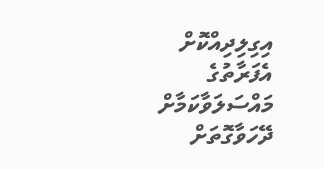އިގިލިދިއްކޮށް އެފަރާތުގެ މައްސަލަވާކަމާށް ދޭހަވާގޮތަށް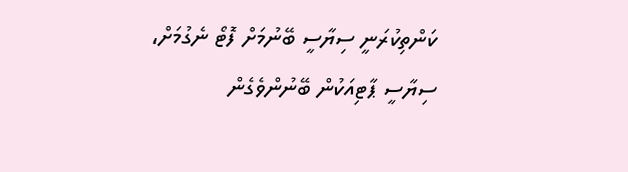ކަންތިކުރަނީ ސިޔާސީ ބޭނުމަށް ފޮޓޯ ނެގުމަށް، ސިޔާސީ ޕާޓިއަކުން ބޭނުންވެގެން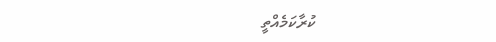ކުރާކަމެއްތީ